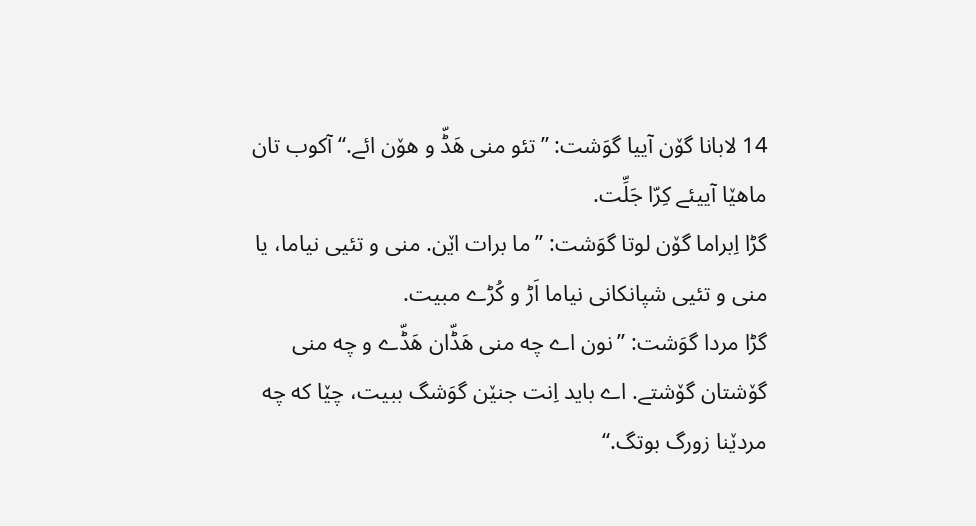14 لابانا گۆن آییا گوَشت: ”تئو منی هَڈّ و هۆن ائے.“ آکوب تان ماهێا آییئے کِرّا جَلِّت.
گڑا اِبراما گۆن لوتا گوَشت: ”ما برات اێن. منی و تئیی نیاما، یا منی و تئیی شپانکانی نیاما اَڑ و کُڑے مبیت.
گڑا مردا گوَشت: ”نون اے چه منی هَڈّان هَڈّے و چه منی گۆشتان گۆشتے. اے باید اِنت جنێن گوَشگ ببیت، چێا که چه مردێنا زورگ بوتگ.“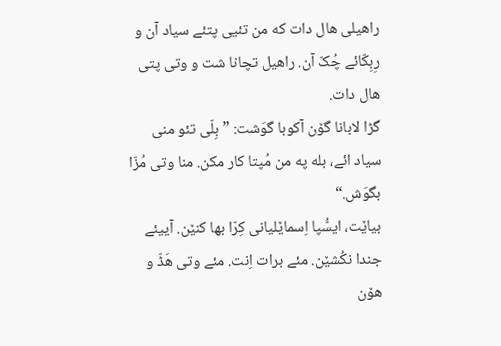راهیلی هال دات که من تئیی پتئے سیاد آن و رِبِکّائے چُکّ آن. راهیل تچانا شت و وتی پتی هال دات.
گڑا لابانا گۆن آکوبا گوَشت: ”بِلّی تئو منی سیاد ائے، بله په من مُپتا کار مکن. منا وتی مُزّا بگوَش.“
بیاێت، ایسُّپا اِسماێلیانی کِرّا بها کنێن. آییئے جندا نکُشێن. مئے برات اِنت. مئے وتی هَڈّ و هۆن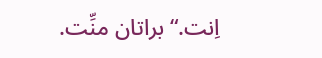اِنت.“ براتان منِّت.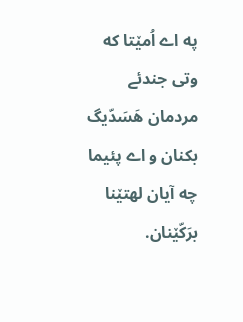په اے اُمێتا که وتی جندئے مردمان هَسَدّیگ بکنان و اے پئیما چه آیان لهتێنا برَکّێنان.